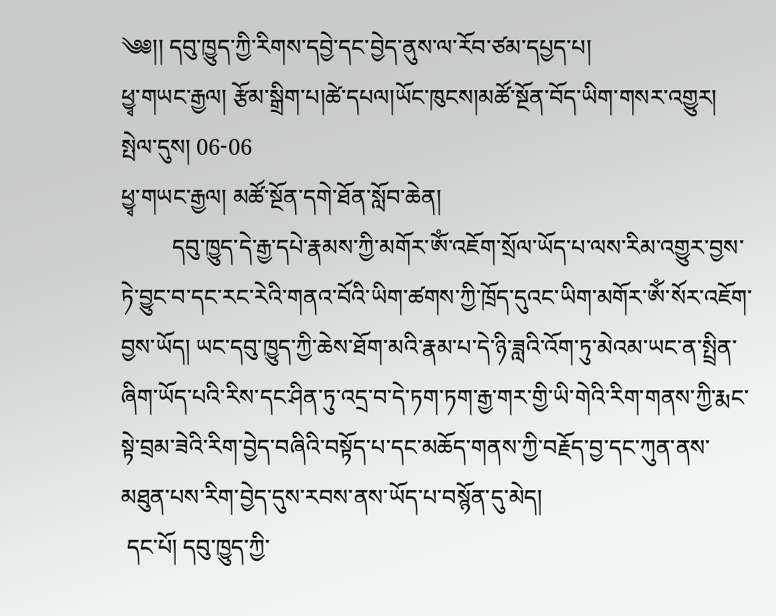༄༅།། དབུ་ཁྱུད་ཀྱི་རིགས་དབྱེ་དང་བྱེད་ནུས་ལ་རོབ་ཙམ་དཔྱད་པ།
ཕྱྭ་གཡང་རྒྱལ། རྩོམ་སྒྲིག་པ།ཚེ་དཔལ།ཡོང་ཁུངས།མཚོ་སྔོན་བོད་ཡིག་གསར་འགྱུར། སྤེལ་དུས། 06-06
ཕྱྭ་གཡང་རྒྱལ། མཚོ་སྔོན་དགེ་ཐོན་སློབ་ཆེན།
         དབུ་ཁྱུད་དེ་རྒྱ་དཔེ་རྣམས་ཀྱི་མགོར་ༀ་འཇོག་སྲོལ་ཡོད་པ་ལས་རིམ་འགྱུར་བྱས་ཏེ་བྱུང་བ་དང་རང་རེའི་གནའ་བོའི་ཡིག་ཚགས་ཀྱི་ཁྲོད་དུའང་ཡིག་མགོར་ༀ་སོར་འཇོག་བྱས་ཡོད། ཡང་དབུ་ཁྱུད་ཀྱི་ཆེས་ཐོག་མའི་རྣམ་པ་དེ་ཉི་ཟླའི་འོག་ཏུ་མེའམ་ཡང་ན་སྤྲིན་ཞིག་ཡོད་པའི་རིས་དང་ཤིན་ཏུ་འདྲ་བ་དེ་ཏག་ཏག་རྒྱ་གར་གྱི་ཡི་གེའི་རིག་གནས་ཀྱི་རྨང་སྟེ་བྲམ་ཟེའི་རིག་བྱེད་བཞིའི་བསྟོད་པ་དང་མཆོད་གནས་ཀྱི་བརྗོད་བྱ་དང་ཀུན་ནས་མཐུན་པས་རིག་བྱེད་དུས་རབས་ནས་ཡོད་པ་བསྙོན་དུ་མེད།
 དང་པོ། དབུ་ཁྱུད་ཀྱི་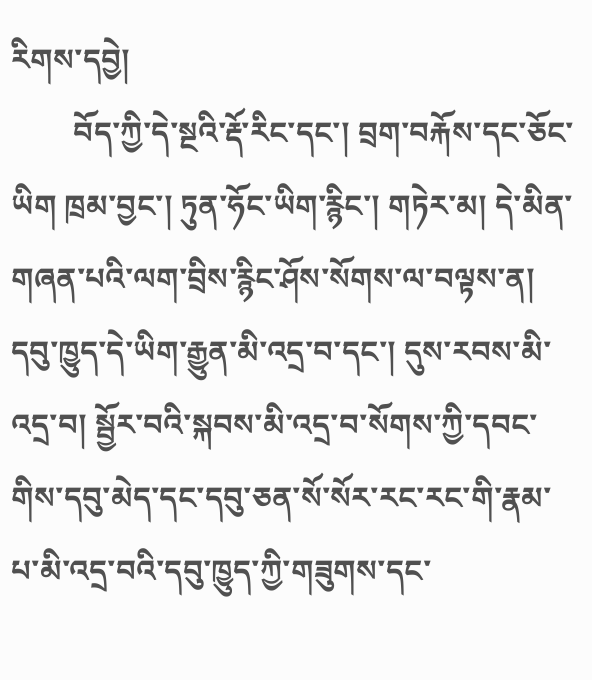རིགས་དབྱེ།
        བོད་ཀྱི་དེ་སྔའི་རྡོ་རིང་དང་། བྲག་བརྐོས་དང་ཅོང་ཡིག ཁྲམ་བྱང་། ཏུན་ཧོང་ཡིག་རྙིང་། གཏེར་མ། དེ་མིན་གཞན་པའི་ལག་བྲིས་རྙིང་ཤོས་སོགས་ལ་བལྟས་ན། དབུ་ཁྱུད་དེ་ཡིག་རྒྱུན་མི་འདྲ་བ་དང་། དུས་རབས་མི་འདྲ་བ། སྦྱོར་བའི་སྐབས་མི་འདྲ་བ་སོགས་ཀྱི་དབང་གིས་དབུ་མེད་དང་དབུ་ཅན་སོ་སོར་རང་རང་གི་རྣམ་པ་མི་འདྲ་བའི་དབུ་ཁྱུད་ཀྱི་གཟུགས་དང་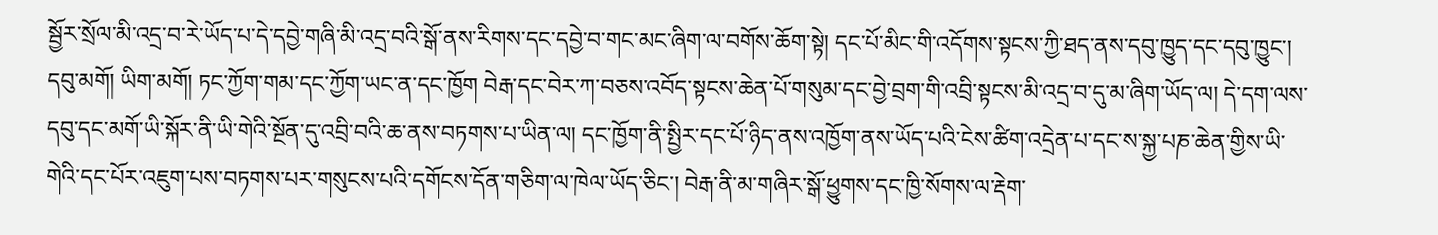སྦྱོར་སྲོལ་མི་འདྲ་བ་རེ་ཡོད་པ་དེ་དབྱེ་གཞི་མི་འདྲ་བའི་སྒོ་ནས་རིགས་དང་དབྱེ་བ་གང་མང་ཞིག་ལ་བགོས་ཆོག་སྟེ། དང་པོ་མིང་གི་འདོགས་སྟངས་ཀྱི་ཐད་ནས་དབུ་ཁྱུད་དང་དབུ་ཁྱུང་། དབུ་མགོ། ཡིག་མགོ། ཏང་ཀྱོག་གམ་དང་ཀྱོག་ཡང་ན་དང་ཁྱོག བེརྒ་དང་བེར་ཀ་བཅས་འབོད་སྟངས་ཆེན་པོ་གསུམ་དང་བྱེ་བྲག་གི་འབྲི་སྟངས་མི་འདྲ་བ་དུ་མ་ཞིག་ཡོད་ལ། དེ་དག་ལས་དབུ་དང་མགོ་ཡི་སྐོར་ནི་ཡི་གེའི་སྔོན་དུ་འབྲི་བའི་ཆ་ནས་བཏགས་པ་ཡིན་ལ། དང་ཁྱོག་ནི་སྤྱིར་དང་པོ་ཉིད་ནས་འཁྱོག་ནས་ཡོད་པའི་ངེས་ཚིག་འདྲེན་པ་དང་ས་སྐྱ་པཎ་ཆེན་གྱིས་ཡི་གེའི་དང་པོར་འཇུག་པས་བཏགས་པར་གསུངས་པའི་དགོངས་དོན་གཅིག་ལ་ཁེལ་ཡོད་ཅིང་། བེརྒ་ནི་མ་གཞིར་སྒོ་ཕྱུགས་དང་ཁྱི་སོགས་ལ་རྡེག་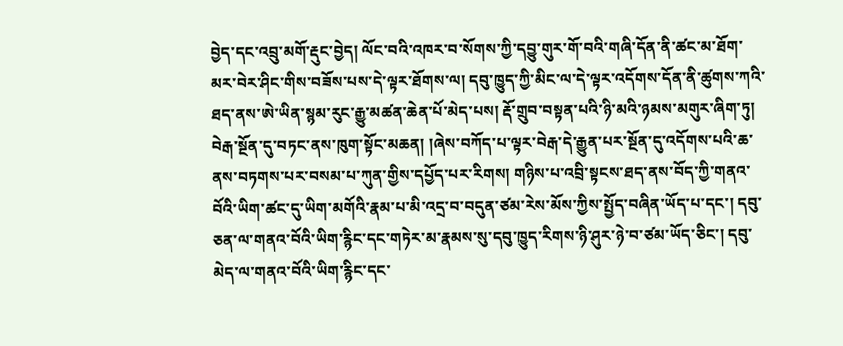བྱེད་དང་འབྲུ་མགོ་རྡུང་བྱེད། ལོང་བའི་འཁར་བ་སོགས་ཀྱི་དབྱུ་གུར་གོ་བའི་གཞི་དོན་ནི་ཚང་མ་ཐོག་མར་བེར་ཤིང་གིས་བཟོས་པས་དེ་ལྟར་ཐོགས་ལ། དབུ་ཁྱུད་ཀྱི་མིང་ལ་དེ་ལྟར་འདོགས་དོན་ནི་ཚུགས་ཀའི་ཐད་ནས་ཨེ་ཡིན་སྙམ་རུང་རྒྱུ་མཚན་ཆེན་པོ་མེད་པས། རྡོ་གྲུབ་བསྟན་པའི་ཉི་མའི་ཉམས་མགུར་ཞིག་ཏུ། བེརྒ་སྔོན་དུ་བཏང་ནས་ཁུག་སྟོང་མཆན། །ཞེས་བཀོད་པ་ལྟར་བེརྒ་དེ་རྒྱུན་པར་སྔོན་དུ་འདོགས་པའི་ཆ་ནས་བཏགས་པར་བསམ་པ་ཀུན་གྱིས་དཔྱོད་པར་རིགས། གཉིས་པ་འབྲི་སྟངས་ཐད་ནས་བོད་ཀྱི་གནའ་བོའི་ཡིག་ཚང་དུ་ཡིག་མགོའི་རྣམ་པ་མི་འདྲ་བ་བདུན་ཙམ་རེས་མོས་ཀྱིས་སྤྱོད་བཞིན་ཡོད་པ་དང་། དབུ་ཅན་ལ་གནའ་བོའི་ཡིག་རྙིང་དང་གཏེར་མ་རྣམས་སུ་དབུ་ཁྱུད་རིགས་ཉི་ཤུར་ཉེ་བ་ཙམ་ཡོད་ཅིང་། དབུ་མེད་ལ་གནའ་བོའི་ཡིག་རྙིང་དང་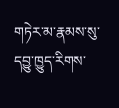གཏེར་མ་རྣམས་སུ་དབྱུ་ཁྱུད་རིགས་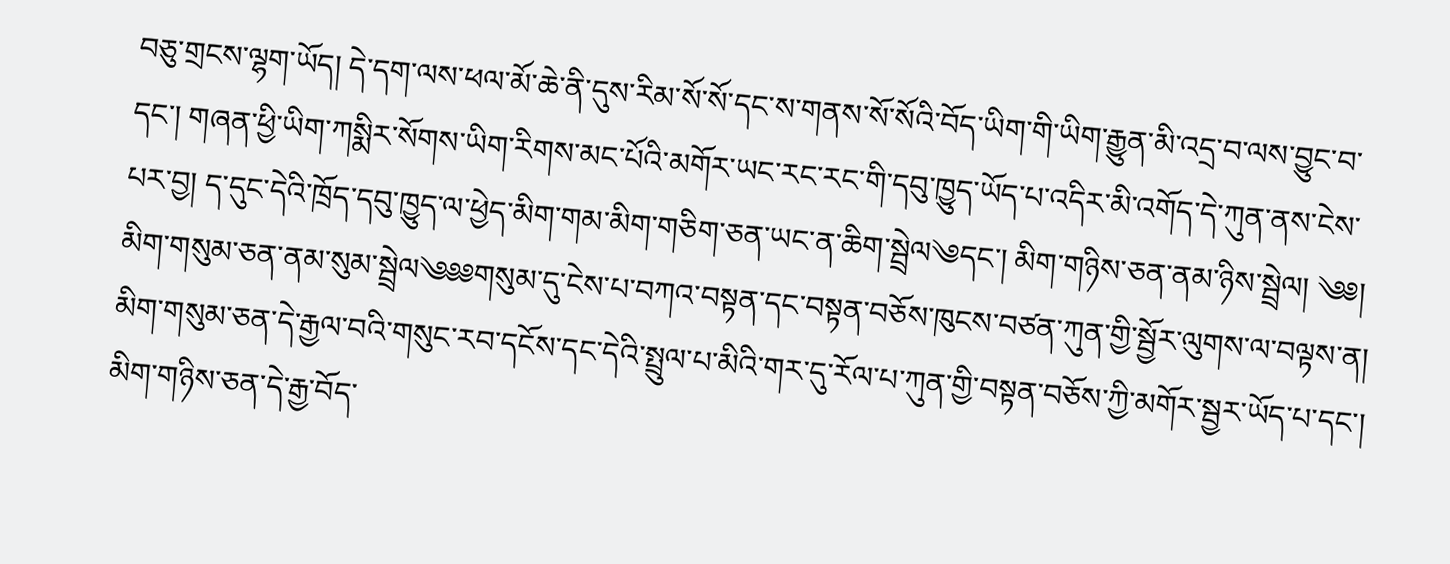བཅུ་གྲངས་ལྷག་ཡོད། དེ་དག་ལས་ཕལ་མོ་ཆེ་ནི་དུས་རིམ་སོ་སོ་དང་ས་གནས་སོ་སོའི་བོད་ཡིག་གི་ཡིག་རྒྱུན་མི་འདྲ་བ་ལས་བྱུང་བ་དང་། གཞན་ཕྱི་ཡིག་ཀསྨིར་སོགས་ཡིག་རིགས་མང་པོའི་མགོར་ཡང་རང་རང་གི་དབུ་ཁྱུད་ཡོད་པ་འདིར་མི་འགོད་དེ་ཀུན་ནས་ངེས་པར་བྱ། ད་དུང་དེའི་ཁྲོད་དབུ་ཁྱུད་ལ་ཕྱེད་མིག་གམ་མིག་གཅིག་ཅན་ཡང་ན་ཆིག་སྦྲེལ༄དང་། མིག་གཉིས་ཅན་ནམ་ཉིས་སྦྲེལ། ༄༅། མིག་གསུམ་ཅན་ནམ་སུམ་སྦྲེལ༄༅༅གསུམ་དུ་ངེས་པ་བཀའ་བསྟན་དང་བསྟན་བཅོས་ཁུངས་བཙན་ཀུན་གྱི་སྦྱོར་ལུགས་ལ་བལྟས་ན། མིག་གསུམ་ཅན་དེ་རྒྱལ་བའི་གསུང་རབ་དངོས་དང་དེའི་སྤྲུལ་པ་མིའི་གར་དུ་རོལ་པ་ཀུན་གྱི་བསྟན་བཅོས་ཀྱི་མགོར་སྦྱར་ཡོད་པ་དང་། མིག་གཉིས་ཅན་དེ་རྒྱ་བོད་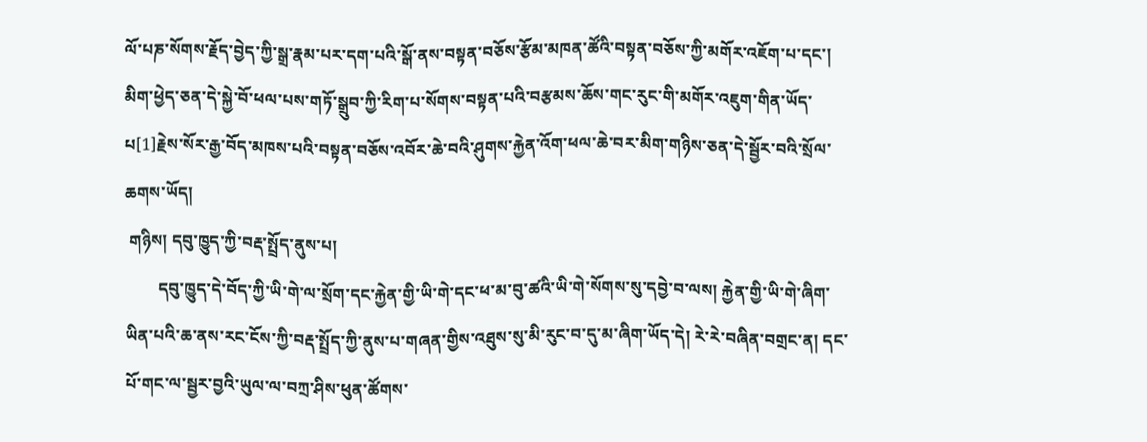ལོ་པཎ་སོགས་རྗོད་བྱེད་ཀྱི་སྒྲ་རྣམ་པར་དག་པའི་སྒོ་ནས་བསྟན་བཅོས་རྩོམ་མཁན་ཚོའི་བསྟན་བཅོས་ཀྱི་མགོར་འཇོག་པ་དང་། མིག་ཕྱེད་ཅན་དེ་སྐྱེ་བོ་ཕལ་པས་གཏོ་སྒྲུབ་ཀྱི་རིག་པ་སོགས་བསྟན་པའི་བརྩམས་ཆོས་གང་རུང་གི་མགོར་འཇུག་གིན་ཡོད་པ[1]རྗེས་སོར་རྒྱ་བོད་མཁས་པའི་བསྟན་བཅོས་འབོར་ཆེ་བའི་ཤུགས་རྐྱེན་འོག་ཕལ་ཆེ་བར་མིག་གཉིས་ཅན་དེ་སྦྱོར་བའི་སྲོལ་ཆགས་ཡོད།
 གཉིས། དབུ་ཁྱུད་ཀྱི་བརྡ་སྤྲོད་ནུས་པ།
        དབུ་ཁྱུད་དེ་བོད་ཀྱི་ཡི་གེ་ལ་སྲོག་དང་རྐྱེན་གྱི་ཡི་གེ་དང་ཕ་མ་བུ་ཚའི་ཡི་གེ་སོགས་སུ་དབྱེ་བ་ལས། རྐྱེན་གྱི་ཡི་གེ་ཞིག་ཡིན་པའི་ཆ་ནས་རང་ངོས་ཀྱི་བརྡ་སྤྲོད་ཀྱི་ནུས་པ་གཞན་གྱིས་འཐུས་སུ་མི་རུང་བ་དུ་མ་ཞིག་ཡོད་དེ། རེ་རེ་བཞིན་བགྲང་ན། དང་པོ་གང་ལ་སྦྱར་བྱའི་ཡུལ་ལ་བཀྲ་ཤིས་ཕུན་ཚོགས་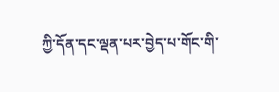ཀྱི་དོན་དང་ལྡན་པར་བྱེད་པ་གོང་གི་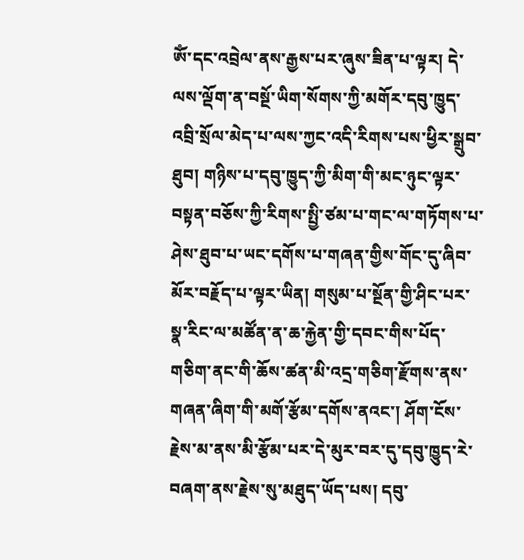ༀ་དང་འབྲེལ་ནས་རྒྱས་པར་ཞུས་ཟིན་པ་ལྟར། དེ་ལས་ལྡོག་ན་བསྔོ་ཡིག་སོགས་ཀྱི་མགོར་དབུ་ཁྱུད་འབྲི་སྲོལ་མེད་པ་ལས་ཀྱང་འདི་རིགས་པས་ཕྱིར་སྒྲུབ་ཐུབ། གཉིས་པ་དབུ་ཁྱུད་ཀྱི་མིག་གི་མང་ཉུང་ལྟར་བསྟན་བཅོས་ཀྱི་རིགས་སྤྱི་ཙམ་པ་གང་ལ་གཏོགས་པ་ཤེས་ཐུབ་པ་ཡང་དགོས་པ་གཞན་གྱིས་གོང་དུ་ཞིབ་མོར་བརྗོད་པ་ལྟར་ཡིན། གསུམ་པ་སྔོན་གྱི་ཤིང་པར་སྣ་རིང་ལ་མཚོན་ན་ཆ་རྐྱེན་གྱི་དབང་གིས་པོད་གཅིག་ནང་གི་ཆོས་ཚན་མི་འདྲ་གཅིག་རྫོགས་ནས་གཞན་ཞིག་གི་མགོ་རྩོམ་དགོས་ནའང་། ཤོག་ངོས་རྗེས་མ་ནས་མི་རྩོམ་པར་དེ་མུར་བར་དུ་དབུ་ཁྱུད་རེ་བཞག་ནས་རྗེས་སུ་མཐུད་ཡོད་པས། དབུ་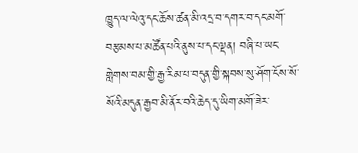ཁྱུད་ལ་ལེའུ་དང་ཆོས་ཚན་མི་འདྲ་བ་དགར་བ་དང་མགོ་བརྩམས་པ་མཚོན་པའི་ནུས་པ་དང་ལྡན། བཞི་པ་ཡང་གླེགས་བམ་གྱི་རྒྱ་རིམ་པ་བདུན་གྱི་སྐབས་སུ་ཤོག་ངོས་སོ་སོའི་མདུན་རྒྱབ་མི་ནོར་བའི་ཆེད་དུ་ཡིག་མགོ་ཟེར་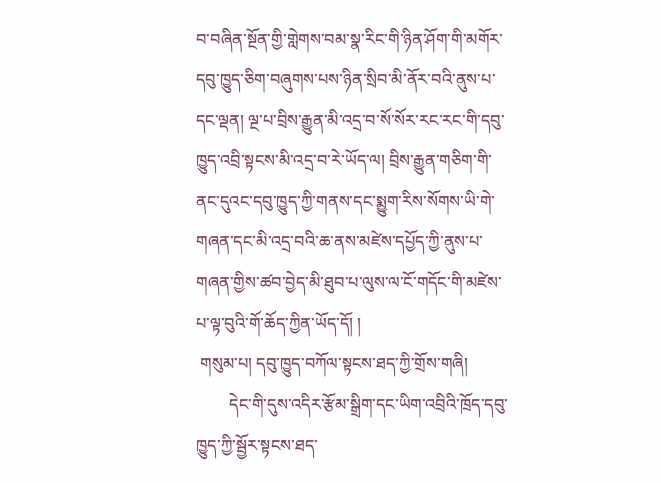བ་བཞིན་སྔོན་གྱི་གླེགས་བམ་སྣ་རིང་གི་ཉིན་ཤོག་གི་མགོར་དབུ་ཁྱུད་ཅིག་བཞུགས་པས་ཉིན་སྲིབ་མི་ནོར་བའི་ནུས་པ་དང་ལྡན། ལྔ་པ་བྲིས་རྒྱུན་མི་འདྲ་བ་སོ་སོར་རང་རང་གི་དབུ་ཁྱུད་འབྲི་སྟངས་མི་འདྲ་བ་རེ་ཡོད་ལ། བྲིས་རྒྱུན་གཅིག་གི་ནང་དུའང་དབུ་ཁྱུད་ཀྱི་གནས་དང་སྨྱུག་རིས་སོགས་ཡི་གེ་གཞན་དང་མི་འདྲ་བའི་ཆ་ནས་མཛེས་དཔྱོད་ཀྱི་ནུས་པ་གཞན་གྱིས་ཚབ་བྱེད་མི་ཐུབ་པ་ལུས་ལ་ངོ་གདོང་གི་མཛེས་པ་ལྟ་བུའི་གོ་ཆོད་ཀྱིན་ཡོད་དོ། །
 གསུམ་པ། དབུ་ཁྱུད་བཀོལ་སྟངས་ཐད་ཀྱི་གྲོས་གཞི།
        དེང་གི་དུས་འདིར་རྩོམ་སྒྲིག་དང་ཡིག་འབྲིའི་ཁྲོད་དབུ་ཁྱུད་ཀྱི་སྦྱོར་སྟངས་ཐད་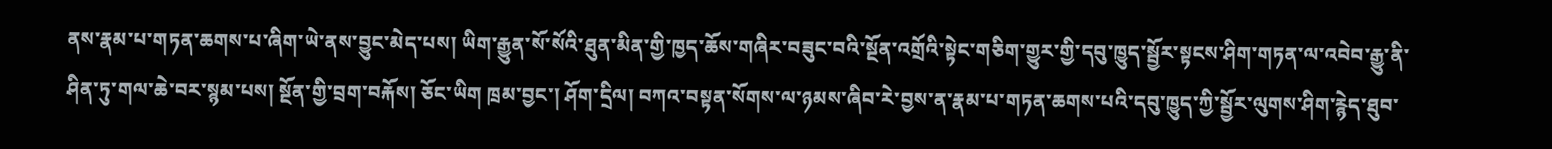ནས་རྣམ་པ་གཏན་ཆགས་པ་ཞིག་ཡེ་ནས་བྱུང་མེད་པས། ཡིག་རྒྱུན་སོ་སོའི་ཐུན་མིན་གྱི་ཁྱད་ཆོས་གཞིར་བཟུང་བའི་སྔོན་འགྲོའི་སྟེང་གཅིག་གྱུར་གྱི་དབུ་ཁྱུད་སྦྱོར་སྟངས་ཤིག་གཏན་ལ་འབེབ་རྒྱུ་ནི་ཤིན་ཏུ་གལ་ཆེ་བར་སྙམ་པས། སྔོན་གྱི་བྲག་བརྐོས། ཅོང་ཡིག ཁྲམ་བྱང་། ཤོག་དྲིལ། བཀའ་བསྟན་སོགས་ལ་ཉམས་ཞིབ་རེ་བྱས་ན་རྣམ་པ་གཏན་ཆགས་པའི་དབུ་ཁྱུད་ཀྱི་སྦྱོར་ལུགས་ཤིག་རྙེད་ཐུབ་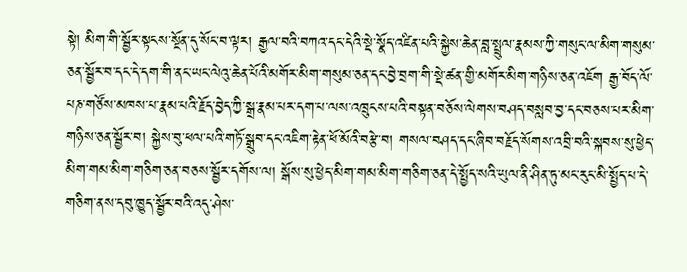སྟེ། མིག་གི་སྦྱོར་སྟངས་སྔོན་དུ་སོང་བ་ལྟར། རྒྱལ་བའི་བཀའ་དང་དེའི་སྡེ་སྣོད་འཛིན་པའི་སྐྱེས་ཆེན་བླ་སྤྲུལ་རྣམས་ཀྱི་གསུང་ལ་མིག་གསུམ་ཅན་སྦྱོར་བ་དང་དེ་དག་གི་ནང་ཡང་ལེའུ་ཆེན་པོའི་མགོར་མིག་གསུམ་ཅན་དང་བྱེ་བྲག་གི་སྡེ་ཚན་གྱི་མགོར་མིག་གཉིས་ཅན་འཇོག རྒྱ་བོད་ལོ་པཎ་གཙོས་མཁས་པ་རྣམ་པའི་རྗོད་བྱེད་ཀྱི་སྒྲ་རྣམ་པར་དག་པ་ལས་འཁྲུངས་པའི་བསྟན་བཅོས་ལེགས་བཤད་བསླབ་བྱ་དང་བཅས་པར་མིག་གཉིས་ཅན་སྦྱོར་བ། སྐྱེས་བུ་ཕལ་པའི་གཏོ་སྒྲུབ་དང་འཇིག་རྟེན་ཕོ་མོའི་བརྩེ་བ། གསལ་བཤད་དང་ཞིབ་བརྗོད་སོགས་འབྲི་བའི་སྐབས་སུ་ཕྱེད་མིག་གམ་མིག་གཅིག་ཅན་བཅས་སྦྱོར་དགོས་ལ། སྒོས་སུ་ཕྱེད་མིག་གམ་མིག་གཅིག་ཅན་དེ་སྤྱོད་སའི་ཡུལ་ནི་ཤིན་ཏུ་མང་རུང་མི་སྤྱོད་པ་དེ་གཅིག་ནས་དབུ་ཁྱུད་སྦྱོར་བའི་འདུ་ཤེས་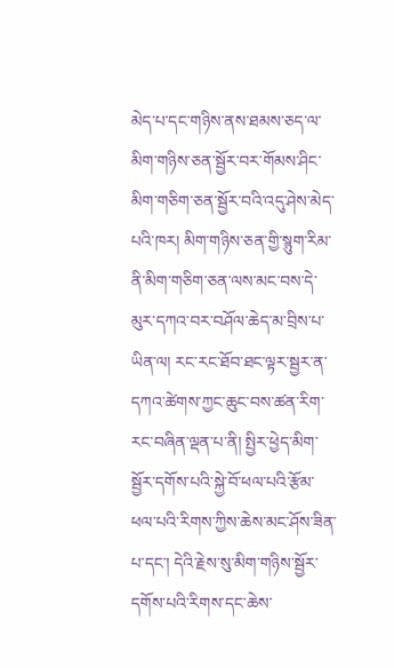མེད་པ་དང་གཉིས་ནས་ཐམས་ཅད་ལ་མིག་གཉིས་ཅན་སྦྱོར་བར་གོམས་ཤིང་མིག་གཅིག་ཅན་སྦྱོར་བའི་འདུ་ཤེས་མེད་པའི་ཁར། མིག་གཉིས་ཅན་གྱི་སྙུག་རིམ་ནི་མིག་གཅིག་ཅན་ལས་མང་བས་དེ་མུར་དཀའ་བར་བཤོལ་ཆེད་མ་བྲིས་པ་ཡིན་ལ། རང་རང་ཐོབ་ཐང་ལྟར་སྦྱར་ན་དཀའ་ཚེགས་ཀྱང་ཆུང་བས་ཚན་རིག་རང་བཞིན་ལྡན་པ་ནི། སྤྱིར་ཕྱེད་མིག་སྦྱོར་དགོས་པའི་སྐྱེ་བོ་ཕལ་པའི་རྩོམ་ཕལ་པའི་རིགས་ཀྱིས་ཆེས་མང་ཤོས་ཟིན་པ་དང་། དེའི་རྗེས་སུ་མིག་གཉིས་སྦྱོར་དགོས་པའི་རིགས་དང་ཆེས་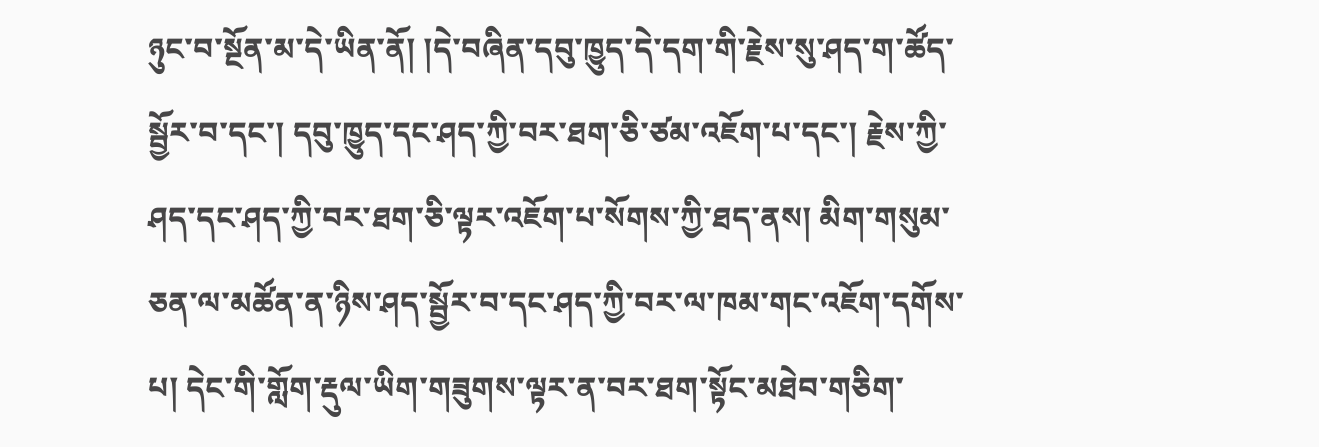ཉུང་བ་སྔོན་མ་དེ་ཡིན་ནོ། །དེ་བཞིན་དབུ་ཁྱུད་དེ་དག་གི་རྗེས་སུ་ཤད་ག་ཚོད་སྦྱོར་བ་དང་། དབུ་ཁྱུད་དང་ཤད་ཀྱི་བར་ཐག་ཅི་ཙམ་འཇོག་པ་དང་། རྗེས་ཀྱི་ཤད་དང་ཤད་ཀྱི་བར་ཐག་ཅི་ལྟར་འཇོག་པ་སོགས་ཀྱི་ཐད་ནས། མིག་གསུམ་ཅན་ལ་མཚོན་ན་ཉིས་ཤད་སྦྱོར་བ་དང་ཤད་ཀྱི་བར་ལ་ཁམ་གང་འཇོག་དགོས་པ། དེང་གི་གློག་རྡུལ་ཡིག་གཟུགས་ལྟར་ན་བར་ཐག་སྟོང་མཐེབ་གཅིག་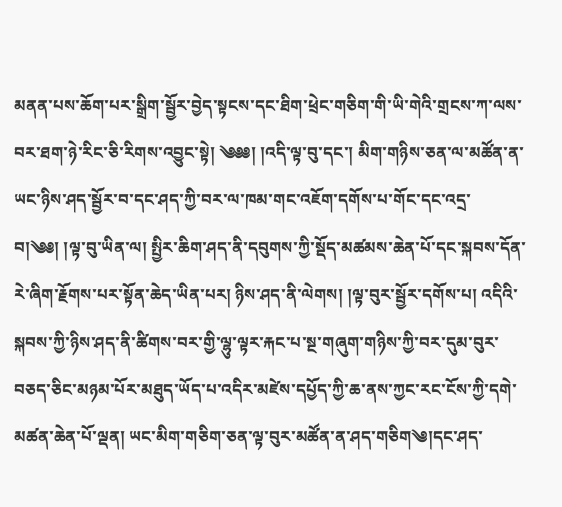མནན་པས་ཆོག་པར་སྒྲིག་སྦྱོར་བྱེད་སྟངས་དང་ཐིག་ཕྲེང་གཅིག་གི་ཡི་གེའི་གྲངས་ཀ་ལས་བར་ཐག་ཉེ་རིང་ཅི་རིགས་འབྱུང་སྟེ། ༄༅༅། །འདི་ལྟ་བུ་དང་། མིག་གཉིས་ཅན་ལ་མཚོན་ན་ཡང་ཉིས་ཤད་སྦྱོར་བ་དང་ཤད་ཀྱི་བར་ལ་ཁམ་གང་འཇོག་དགོས་པ་གོང་དང་འདྲ་བ།༄༅། །ལྟ་བུ་ཡིན་ལ། སྤྱིར་ཆིག་ཤད་ནི་དབུགས་ཀྱི་སྡོད་མཚམས་ཆེན་པོ་དང་སྐབས་དོན་རེ་ཞིག་རྗོགས་པར་སྟོན་ཆེད་ཡིན་པར། ཉིས་ཤད་ནི་ལེགས། །ལྟ་བུར་སྦྱོར་དགོས་པ། འདིའི་སྐབས་ཀྱི་ཉིས་ཤད་ནི་ཚིགས་བར་གྱི་ལྷུ་ལྟར་རྐང་པ་སྔ་གཞུག་གཉིས་ཀྱི་བར་དུམ་བུར་བཅད་ཅིང་མཉམ་པོར་མཐུད་ཡོད་པ་འདིར་མཛེས་དཔྱོད་ཀྱི་ཆ་ནས་ཀྱང་རང་ངོས་ཀྱི་དགེ་མཚན་ཆེན་པོ་ལྡན། ཡང་མིག་གཅིག་ཅན་ལྟ་བུར་མཚོན་ན་ཤད་གཅིག༄།དང་ཤད་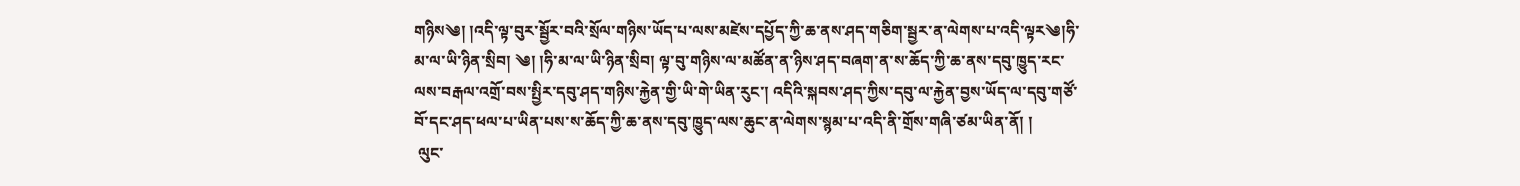གཉིས༄། །འདི་ལྟ་བུར་སྦྱོར་བའི་སྲོལ་གཉིས་ཡོད་པ་ལས་མཛེས་དཔྱོད་ཀྱི་ཆ་ནས་ཤད་གཅིག་སྦྱར་ན་ལེགས་པ་འདི་ལྟར༄།ཧི་མ་ལ་ཡི་ཉིན་སྲིབ། ༄། །ཧི་མ་ལ་ཡི་ཉིན་སྲིབ། ལྟ་བུ་གཉིས་ལ་མཚོན་ན་ཉིས་ཤད་བཞག་ན་ས་ཆོད་ཀྱི་ཆ་ནས་དབུ་ཁྱུད་རང་ལས་བརྒལ་འགྲོ་བས་སྤྱིར་དབུ་ཤད་གཉིས་རྐྱེན་གྱི་ཡི་གེ་ཡིན་རུང་། འདིའི་སྐབས་ཤད་ཀྱིས་དབུ་ལ་རྐྱེན་བྱས་ཡོད་ལ་དབུ་གཙོ་བོ་དང་ཤད་ཕལ་པ་ཡིན་པས་ས་ཆོད་ཀྱི་ཆ་ནས་དབུ་ཁྱུད་ལས་ཆུང་ན་ལེགས་སྙམ་པ་འདི་ནི་གྲོས་གཞི་ཙམ་ཡིན་ནོ། །
 ལུང་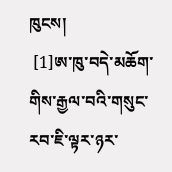ཁུངས།
 [1]ཨ་ཁུ་བདེ་མཆོག་གིས་རྒྱལ་བའི་གསུང་རབ་ཇི་ལྟར་ཉར་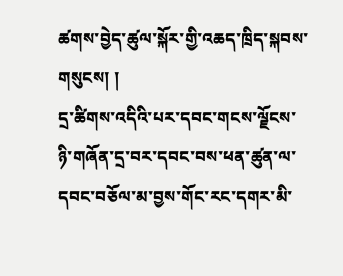ཚགས་བྱེད་ཚུལ་སྐོར་གྱི་འཆད་ཁྲིད་སྐབས་གསུངས། །
དྲ་ཚིགས་འདིའི་པར་དབང་གངས་ལྗོངས་ཉི་གཞོན་དྲ་བར་དབང་བས་ཕན་ཚུན་ལ་དབང་བཅོལ་མ་བྱས་གོང་རང་དགར་མི་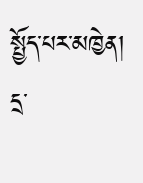སྤྱོད་པར་མཁྱེན།
དྲ་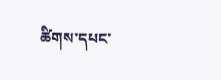ཚིགས་དཔང་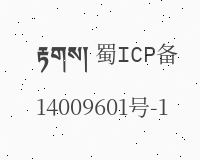རྟགས། 蜀ICP备14009601号-1